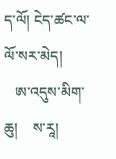ད་ལོ། ངེད་ཚང་ལ་ལོ་སར་མེད།
   ཨ་འདུས་མིག་ཆུ།    ས་རཱ།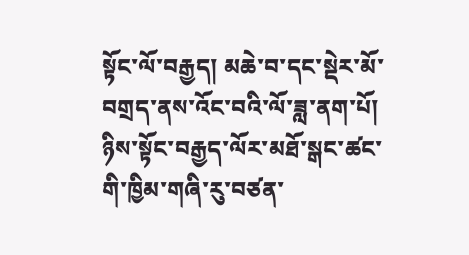སྟོང་ལོ་བརྒྱད། མཆེ་བ་དང་སྡེར་མོ་བགྲད་ནས་འོང་བའི་ལོ་ཟླ་ནག་པོ། ཉིས་སྟོང་བརྒྱད་ལོར་མཐོ་སྒང་ཚང་གི་ཁྱིམ་གཞི་རུ་བཙན་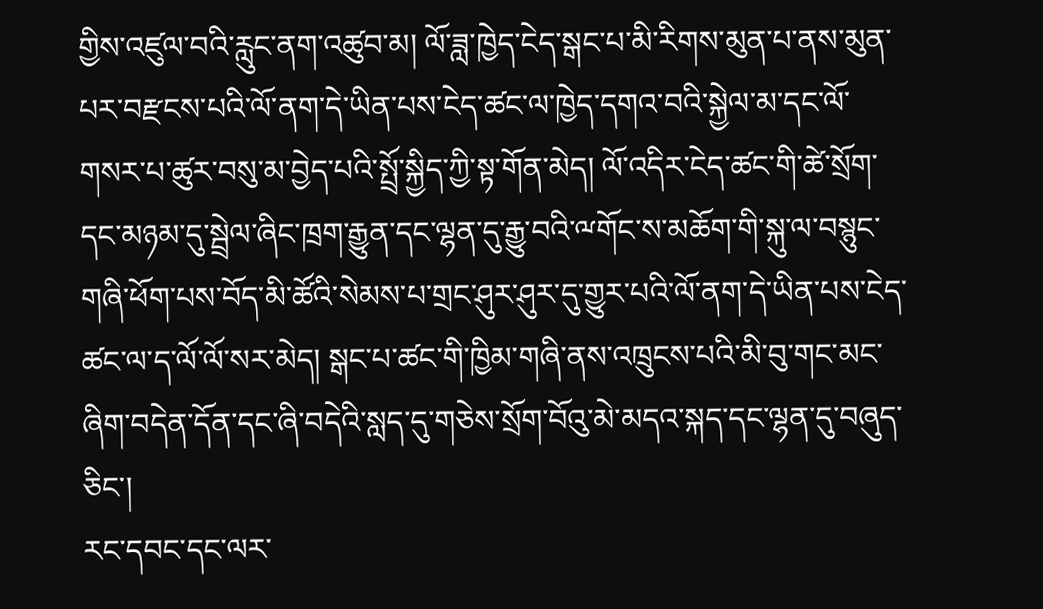གྱིས་འཛུལ་བའི་རླུང་ནག་འཚུབ་མ། ལོ་ཟླ་ཁྱེད་ངེད་སྒང་པ་མི་རིགས་མུན་པ་ནས་མུན་པར་བརྫངས་པའི་ལོ་ནག་དེ་ཡིན་པས་ངེད་ཚང་ལ་ཁྱེད་དགའ་བའི་སྐྱེལ་མ་དང་ལོ་གསར་པ་ཚུར་བསུ་མ་བྱེད་པའི་སྤྲོ་སྐྱིད་ཀྱི་སྟ་གོན་མེད། ལོ་འདིར་ངེད་ཚང་གི་ཚེ་སྲོག་དང་མཉམ་དུ་སྦྲེལ་ཞིང་ཁྲག་རྒྱུན་དང་ལྷན་དུ་རྒྱུ་བའི་ྋགོང་ས་མཆོག་གི་སྐུ་ལ་བསྙུང་གཞི་ཕོག་པས་བོད་མི་ཚོའི་སེམས་པ་གྲང་ཤུར་ཤུར་དུ་གྱུར་པའི་ལོ་ནག་དེ་ཡིན་པས་ངེད་ཚང་ལ་ད་ལོ་ལོ་སར་མེད། སྒང་པ་ཚང་གི་ཁྱིམ་གཞི་ནས་འཁྲུངས་པའི་མི་བུ་གང་མང་ཞིག་བདེན་དོན་དང་ཞི་བདེའི་སླད་དུ་གཅེས་སྲོག་བོའུ་མེ་མདའ་སྐད་དང་ལྷན་དུ་བཞུད་ཅིང་།
རང་དབང་དང་ལར་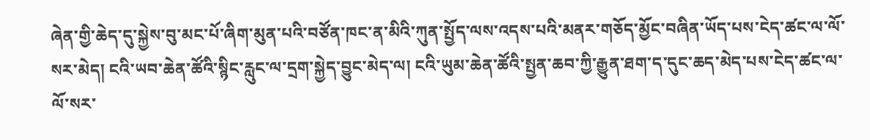ཞེན་གྱི་ཆེད་དུ་སྐྱེས་བུ་མང་པོ་ཞིག་མུན་པའི་བཙོན་ཁང་ན་མིའི་ཀུན་སྤྱོད་ལས་འདས་པའི་མནར་གཅོད་མྱོང་བཞིན་ཡོད་པས་ངེད་ཚང་ལ་ལོ་སར་མེད། ངའི་ཡབ་ཆེན་ཚོའི་སྙིང་རླུང་ལ་དྲག་སྐྱེད་བྱུང་མེད་ལ། ངའི་ཡུམ་ཆེན་ཚོའི་སྤྱན་ཆབ་ཀྱི་རྒྱུན་ཐག་ད་དུང་ཆད་མེད་པས་ངེད་ཚང་ལ་ལོ་སར་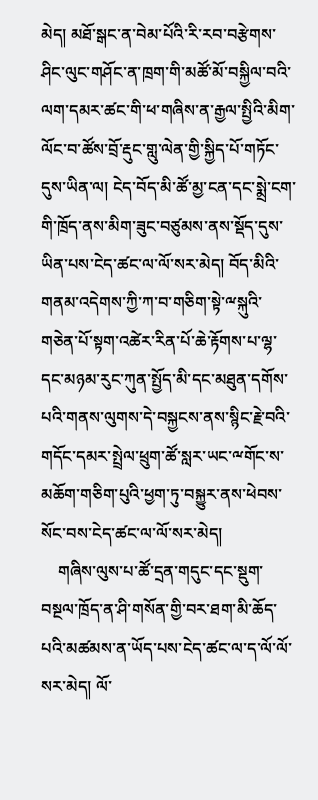མེད། མཐོ་སྒང་ན་བེམ་པོའི་རི་རབ་བརྩེགས་ཤིང་ལུང་གཤོང་ན་ཁྲག་གི་མཚོ་མོ་བསྐྱིལ་བའི་ལག་དམར་ཚང་གི་ཕ་གཞིས་ན་རྒྱལ་སྤྱིའི་མིག་ལོང་བ་ཚོས་བྲོ་རྡུང་གླུ་ལེན་གྱི་སྐྱིད་པོ་གཏོང་དུས་ཡིན་ལ། ངེད་བོད་མི་ཚོ་མྱ་ངན་དང་སྨྲེ་ངག་གི་ཁྲོད་ནས་མིག་ཟུང་བཙུམས་ནས་སྡོད་དུས་ཡིན་པས་ངེད་ཚང་ལ་ལོ་སར་མེད། བོད་མིའི་གནམ་འདེགས་ཀྱི་ཀ་བ་གཅིག་སྟེ་ྋསྐུའི་གཅེན་པོ་སྟག་འཚེར་རིན་པོ་ཆེ་རྟོགས་པ་ལྷ་དང་མཉམ་རུང་ཀུན་སྤྱོད་མི་དང་མཐུན་དགོས་པའི་གནས་ལུགས་དེ་བསྐྱངས་ནས་སྙིང་རྗེ་བའི་གདོང་དམར་སྤྲེལ་ཕྲུག་ཚོ་སླར་ཡང་ྋགོང་ས་མཆོག་གཅིག་པུའི་ཕྱག་ཏུ་བསྐྱུར་ནས་ཕེབས་སོང་བས་ངེད་ཚང་ལ་ལོ་སར་མེད།
    གཞིས་ལུས་པ་ཚོ་དྲན་གདུང་དང་སྡུག་བསྔལ་ཁྲོད་ན་ཤི་གསོན་གྱི་བར་ཐག་མི་ཆོད་པའི་མཚམས་ན་ཡོད་པས་ངེད་ཚང་ལ་ད་ལོ་ལོ་སར་མེད། ལོ་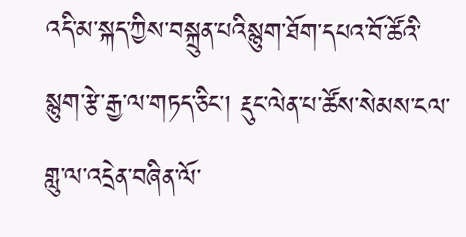འདི་མ་སྐད་ཀྱིས་བསྐྲུན་པའིསྙུག་ཐོག་དཔའ་བོ་ཚོའི་སྙུག་རྩེ་རྒྱ་ལ་གཏད་ཅིང་། རྡུང་ལེན་པ་ཚོས་སེམས་ངལ་གླུ་ལ་འདྲེན་བཞིན་ལོ་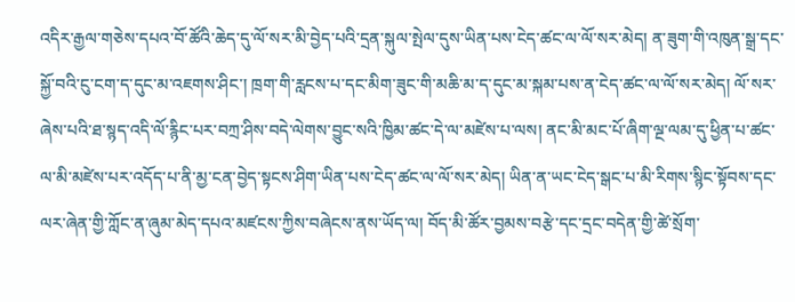འདིར་རྒྱལ་གཅེས་དཔའ་བོ་ཚོའི་ཆེད་དུ་ལོ་སར་མི་བྱེད་པའི་དྲན་སྐུལ་སྤེལ་དུས་ཡིན་པས་ངེད་ཚང་ལ་ལོ་སར་མེད། ན་ཟུག་གི་འཁུན་སྒྲ་དང་སྐྱོ་བའི་ངུ་ངག་ད་དུང་མ་འཇགས་ཤིང་། ཁྲག་གི་རླངས་པ་དང་མིག་ཟུང་གི་མཆི་མ་ད་དུང་མ་སྐམ་པས་ན་ངེད་ཚང་ལ་ལོ་སར་མེད། ལོ་སར་ཞེས་པའི་ཐ་སྙད་འདི་ལོ་རྙིང་པར་བཀྲ་ཤིས་བདེ་ལེགས་བྱུང་སའི་ཁྱིམ་ཚང་དེ་ལ་མཛེས་པ་ལས། ནང་མི་མང་པོ་ཞིག་ལྔ་ལམ་དུ་ཕྱིན་པ་ཚང་ལ་མི་མཛེས་པར་འདོད་པ་ནི་མྱ་ངན་བྱེད་སྟངས་ཤིག་ཡིན་པས་ངེད་ཚང་ལ་ལོ་སར་མེད། ཡིན་ན་ཡང་ངེད་སྒང་པ་མི་རིགས་སྙིང་སྟོབས་དང་ལར་ཞེན་གྱི་ཀློང་ན་ཞུམ་མེད་དཔའ་མཛངས་ཀྱིས་བཞེངས་ནས་ཡོད་ལ། བོད་མི་ཚོར་བྱམས་བརྩེ་དང་དྲང་བདེན་གྱི་ཚེ་སྲོག་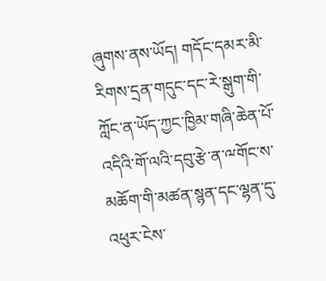ཞུགས་ནས་ཡོད། གདོང་དམར་མི་རིགས་དྲན་གདུང་དང་རེ་སྒུག་གི་ཀློང་ན་ཡོད་ཀྱང་ཁྱིམ་གཞི་ཆེན་པོ་འདིའི་གོ་ལའི་དབུ་རྩེ་ན་ྋགོང་ས་མཆོག་གི་མཚན་སྙན་དང་ལྷན་དུ་འཕུར་ངེས་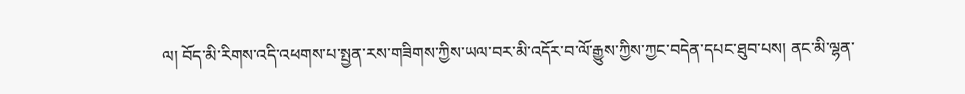ལ། བོད་མི་རིགས་འདི་འཕགས་པ་སྤྱན་རས་གཟིགས་ཀྱིས་ཡལ་བར་མི་འདོར་བ་ལོ་རྒྱུས་ཀྱིས་ཀྱང་བདེན་དཔང་ཐུབ་པས། ནང་མི་ལྷན་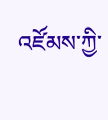འཛོམས་ཀྱི་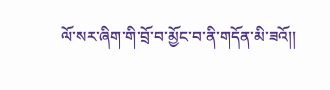ལོ་སར་ཞིག་གི་བྲོ་བ་མྱོང་བ་ནི་གདོན་མི་ཟའོ།།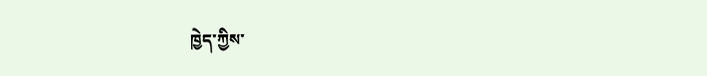ཁྱེད་ཀྱིས་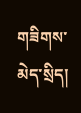གཟིགས་མེད་སྲིད།